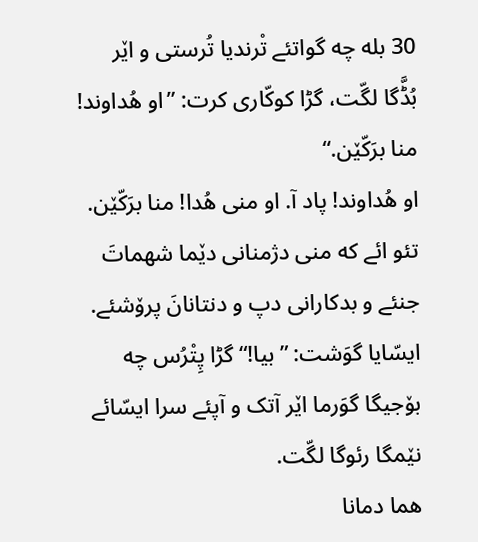30 بله چه گواتئے تْرندیا تُرستی و اێر بُڈَّگا لگّت، گڑا کوکّاری کرت: ”او هُداوند! منا برَکّێن.“
او هُداوند! پاد آ. او منی هُدا! منا برَکّێن. تئو ائے که منی دژمنانی دێما شهماتَ جنئے و بدکارانی دپ و دنتانانَ پرۆشئے.
ایسّایا گوَشت: ”بیا!“ گڑا پِتْرُس چه بۆجیگا گوَرما اێر آتک و آپئے سرا ایسّائے نێمگا رئوگا لگّت.
هما دمانا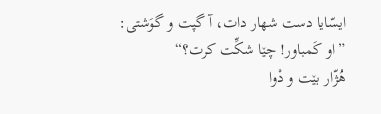ایسّایا دست شهار دات، آ گپت و گوَشتی: ”او کَمباور! چێا شکِّت کرت؟“
هُژّار بێت و دْوا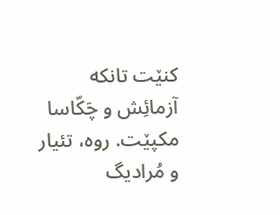کنێت تانکه آزمائِش و چَکّاسا مکپێت. روه، تئیار و مُرادیگ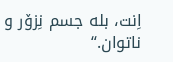اِنت، بله جسم نِزۆر و ناتوان.“